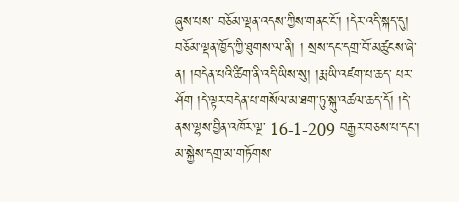ཞུས་པས་ བཅོམ་ལྡན་འདས་ཀྱིས་གནང་ངོ་། །དེར་འདི་སྐད་དུ། བཅོམ་ལྡན་ཁྱོད་ཀྱི་ཐུགས་ལ་ནི། ། སྲས་དང་དགྲ་བོ་མཚུངས་ཞེ་ན། །བདེན་པའི་ཚིག་ནི་འདི་ཡིས་སུ། །རྨ་ཡི་འཛག་པ་ཆད་ པར་ཤོག །དེ་ལྟར་བདེན་པ་གསོལ་མ་ཐག་ཏུ་སྐུ་འཚལ་ཆད་དོ། །དེ་ནས་ལྷས་བྱིན་འཁོར་ལྔ་ 16-1-209 བརྒྱར་བཅས་པ་དང་། མ་སྐྱེས་དགྲ་མ་གཏོགས་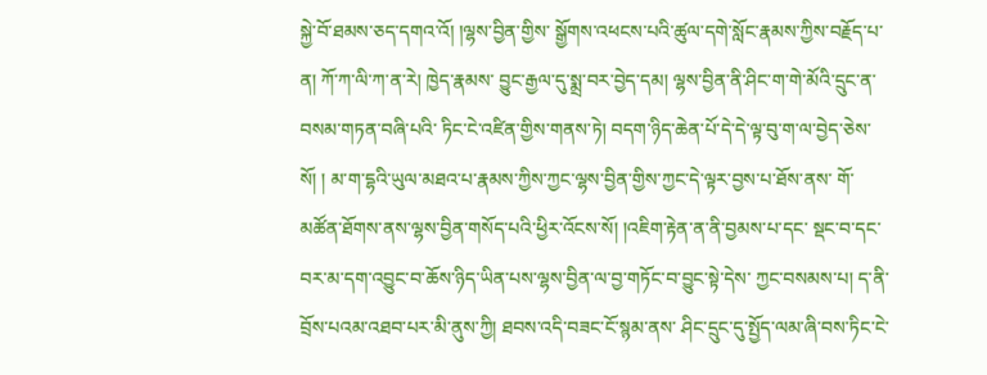སྐྱེ་བོ་ཐམས་ཅད་དགའ་འོ། །ལྷས་བྱིན་གྱིས་ སྒྱོགས་འཕངས་པའི་ཚུལ་དགེ་སློང་རྣམས་ཀྱིས་བརྗོད་པ་ན། ཀོ་ཀ་ལི་ཀ་ན་རེ། ཁྱེད་རྣམས་ བྱུང་རྒྱལ་དུ་སྨྲ་བར་བྱེད་དམ། ལྷས་བྱིན་ནི་ཤིང་ག་གེ་མོའི་དྲུང་ན་བསམ་གཏན་བཞི་པའི་ ཏིང་ངེ་འཛིན་གྱིས་གནས་ཏེ། བདག་ཉིད་ཆེན་པོ་དེ་དེ་ལྟ་བུ་ག་ལ་བྱེད་ཅེས་སོ། ། མ་ག་དྷའི་ཡུལ་མཐའ་པ་རྣམས་ཀྱིས་ཀྱང་ལྷས་བྱིན་གྱིས་ཀྱང་དེ་ལྟར་བྱས་པ་ཐོས་ནས་ གོ་མཚོན་ཐོགས་ནས་ལྷས་བྱིན་གསོད་པའི་ཕྱིར་འོངས་སོ། །འཇིག་རྟེན་ན་ནི་བྱམས་པ་དང་ སྡང་བ་དང་བར་མ་དག་འབྱུང་བ་ཆོས་ཉིད་ཡིན་པས་ལྷས་བྱིན་ལ་བྱ་གཏོང་བ་བྱུང་སྟེ་དེས་ ཀྱང་བསམས་པ། ད་ནི་བྲོས་པའམ་འཐབ་པར་མི་ནུས་ཀྱི། ཐབས་འདི་བཟང་ངོ་སྙམ་ནས་ ཤིང་དྲུང་དུ་སྤྱོད་ལམ་ཞི་བས་ཏིང་ངེ་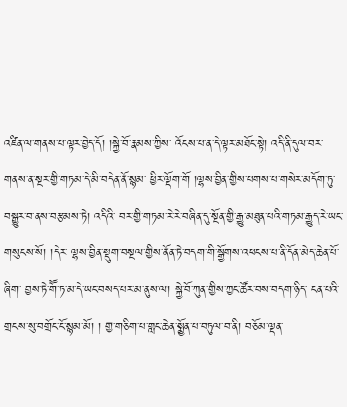འཛིན་ལ་གནས་པ་ལྟར་བྱེད་དོ། །སྐྱེ་བོ་རྣམས་ཀྱིས་ འོངས་པ་ན་དེ་ལྟར་མཐོང་སྟེ། འདི་ནི་དུལ་བར་གནས་ན་སྔར་གྱི་གཏམ་དེ་མི་བདེན་ནོ་སྙམ་ ཕྱིར་ལྡོག་གོ །ལྷས་བྱིན་གྱིས་པགས་པ་གསེར་མདོག་ཏུ་བསྒྱུར་བ་ནས་བརྩམས་ཏེ། འདིའི་ བར་གྱི་གཏམ་རེ་རེ་བཞིན་དུ་སྔོན་གྱི་རྒྱུ་མཐུན་པའི་གཏམ་རྒྱུད་རེ་ཡང་གསུངས་སོ། །དེར་ ལྷས་བྱིན་སྡུག་བསྔལ་གྱིས་ནོན་ཏེ་བདག་གི་སྒྱོགས་འཕངས་པ་ནི་དོན་མེད་ཆེན་པོ་ཞིག་ བྱས་ཏེ་གཽ་ཏ་མ་དེ་ཡང་བསད་པར་མ་ནུས་ལ། སྐྱེ་བོ་ཀུན་གྱིས་ཀྱང་ཚོར་བས་བདག་ཉིད་ ངན་པའི་གྲངས་སུ་བགྲོང་ངོ་སྙམ་མོ། ། གྱ་གཅིག་པ་གླང་ཆེན་སྨྱོན་པ་བཏུལ་བ་ནི། བཅོམ་ལྡན་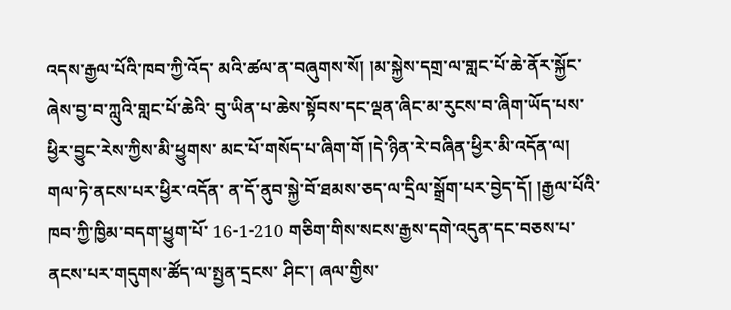འདས་རྒྱལ་པོའི་ཁབ་ཀྱི་འོད་ མའི་ཚལ་ན་བཞུགས་སོ། །མ་སྐྱེས་དགྲ་ལ་གླང་པོ་ཆེ་ནོར་སྐྱོང་ཞེས་བྱ་བ་ཀླུའི་གླང་པོ་ཆེའི་ བུ་ཡིན་པ་ཆེས་སྟོབས་དང་ལྡན་ཞིང་མ་རུངས་བ་ཞིག་ཡོད་པས་ཕྱིར་བྱུང་རེས་ཀྱིས་མི་ཕྱུགས་ མང་པོ་གསོད་པ་ཞིག་གོ །དེ་ཉིན་རེ་བཞིན་ཕྱིར་མི་འདོན་ལ། གལ་ཏེ་ནངས་པར་ཕྱིར་འདོན་ ན་དོ་ནུབ་སྐྱེ་བོ་ཐམས་ཅད་ལ་དྲིལ་སྒྲོག་པར་བྱེད་དོ། །རྒྱལ་པོའི་ཁབ་ཀྱི་ཁྱིམ་བདག་ཕྱུག་པོ་ 16-1-210 གཅིག་གིས་སངས་རྒྱས་དགེ་འདུན་དང་བཅས་པ་ནངས་པར་གདུགས་ཚོད་ལ་སྤྱན་དྲངས་ ཤིང་། ཞལ་གྱིས་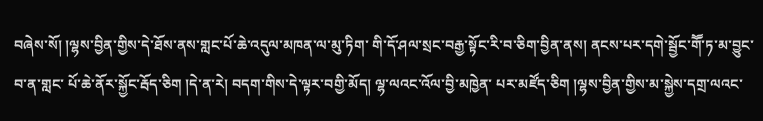བཞེས་སོ། །ལྷས་བྱིན་གྱིས་དེ་ཐོས་ནས་གླང་པོ་ཆེ་འདུལ་མཁན་ལ་མུ་ཏིག་ གི་དོ་ཤལ་སྲང་བརྒྱ་སྟོང་རི་བ་ཅིག་བྱིན་ནས། ནངས་པར་དགེ་སྦྱོང་གཽ་ཏ་མ་བྱུང་བ་ན་གླང་ པོ་ཆེ་ནོར་སྐྱོང་རྦོད་ཅིག །དེ་ན་རེ། བདག་གིས་དེ་ལྟར་བགྱི་མོད། ལྷ་ལའང་འོལ་བྱི་མཁྱེན་ པར་མཛོད་ཅིག །ལྷས་བྱིན་གྱིས་མ་སྐྱེས་དགྲ་ལའང་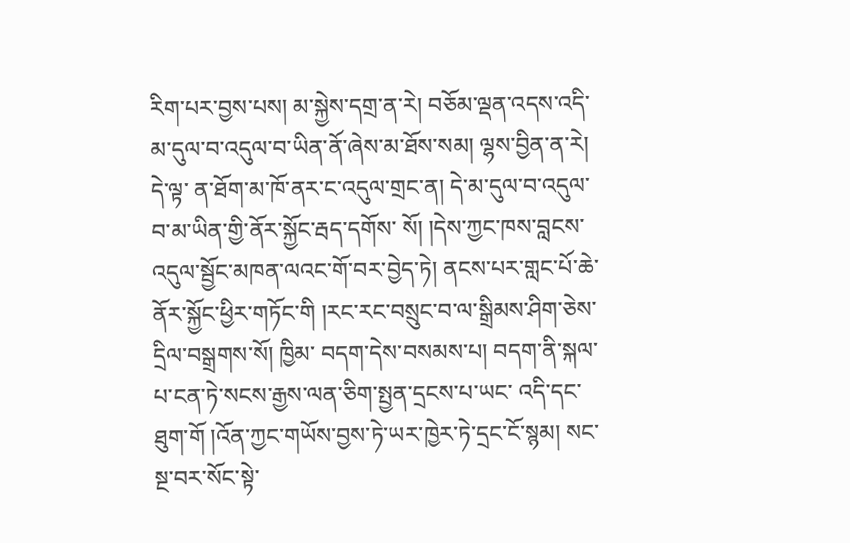རིག་པར་བྱས་པས། མ་སྐྱེས་དགྲ་ན་རེ། བཅོམ་ལྡན་འདས་འདི་མ་དུལ་བ་འདུལ་བ་ཡིན་ནོ་ཞེས་མ་ཐོས་སམ། ལྷས་བྱིན་ན་རེ། དེ་ལྟ་ ན་ཐོག་མ་ཁོ་ནར་ང་འདུལ་གྲང་ན། དེ་མ་དུལ་བ་འདུལ་བ་མ་ཡིན་གྱི་ནོར་སྐྱོང་རྦད་དགོས་ སོ། །དེས་ཀྱང་ཁས་བླངས་འདུལ་སྦྱོང་མཁན་ལའང་གོ་བར་བྱེད་ཏེ། ནངས་པར་གླང་པོ་ཆེ་ ནོར་སྐྱོང་ཕྱིར་གཏོང་གི །རང་རང་བསྲུང་བ་ལ་སྒྲིམས་ཤིག་ཅེས་དྲིལ་བསྒྲགས་སོ། ཁྱིམ་ བདག་དེས་བསམས་པ། བདག་ནི་སྐལ་པ་ངན་ཏེ་སངས་རྒྱས་ལན་ཅིག་སྤྱན་དྲངས་པ་ཡང་ འདི་དང་ཐུག་གོ །འོན་ཀྱང་གཡོས་བྱས་ཏེ་ཡར་ཁྱེར་ཏེ་དྲང་ངོ་སྙམ། སང་སྔ་བར་སོང་སྟེ་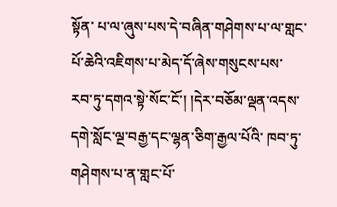སྟོན་ པ་ལ་ཞུས་པས་དེ་བཞིན་གཤེགས་པ་ལ་གླང་པོ་ཆེའི་འཇིགས་པ་མེད་དོ་ཞེས་གསུངས་པས་ རབ་ཏུ་དགའ་སྟེ་སོང་ངོ་། །དེར་བཅོམ་ལྡན་འདས་དགེ་སློང་ལྔ་བརྒྱ་དང་ལྷན་ཅིག་རྒྱལ་པོའི་ ཁབ་ཏུ་གཤེགས་པ་ན་གླང་པོ་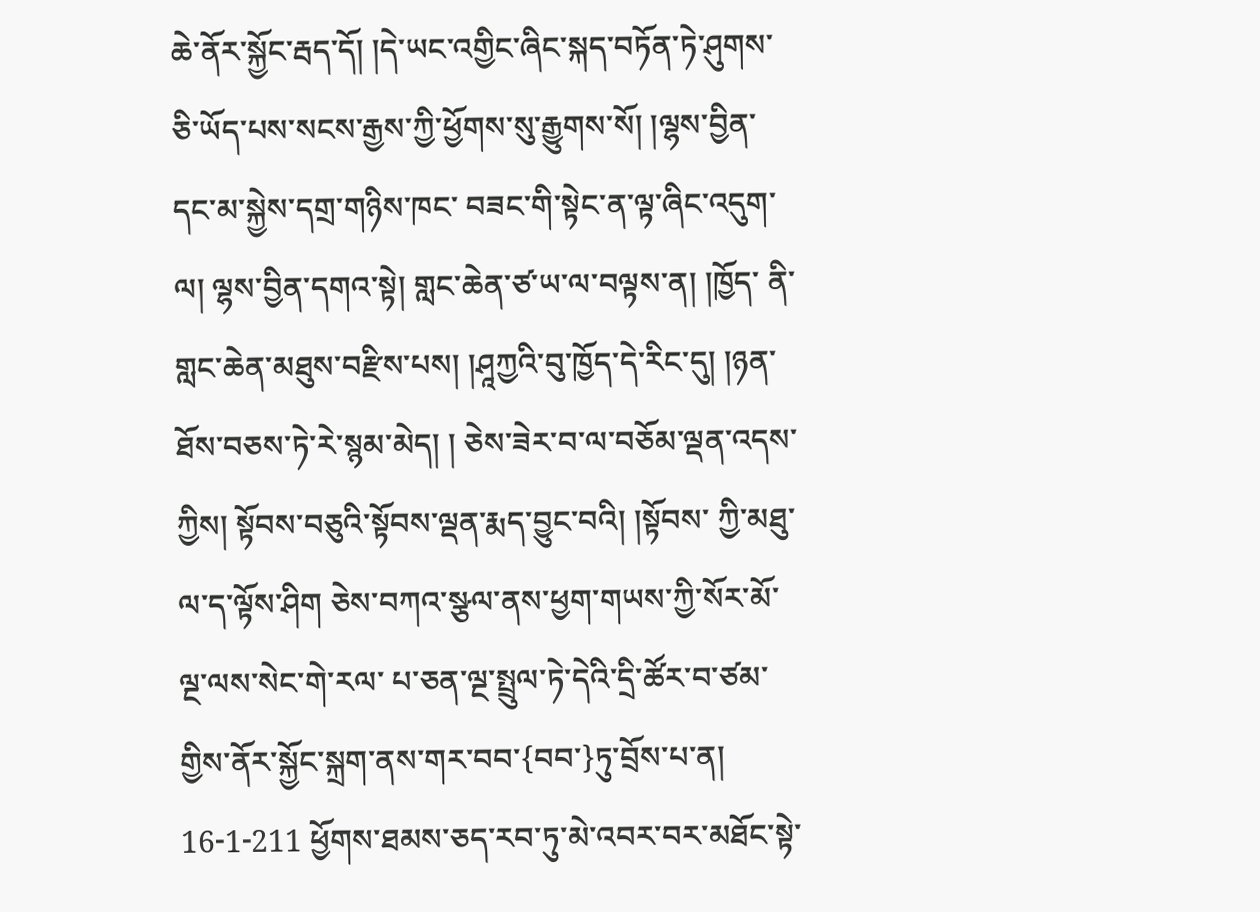ཆེ་ནོར་སྐྱོང་རྦད་དོ། །དེ་ཡང་འགྱིང་ཞིང་སྐད་བཏོན་ཏེ་ཤུགས་ ཅི་ཡོད་པས་སངས་རྒྱས་ཀྱི་ཕྱོགས་སུ་རྒྱུགས་སོ། །ལྷས་བྱིན་དང་མ་སྐྱེས་དགྲ་གཉིས་ཁང་ བཟང་གི་སྟེང་ན་ལྟ་ཞིང་འདུག་ལ། ལྷས་བྱིན་དགའ་སྟེ། གླང་ཆེན་ཙ་ཡ་ལ་བལྟས་ན། །ཁྱོད་ ནི་གླང་ཆེན་མཐུས་བརྫིས་པས། །ཤཱཀྱའི་བུ་ཁྱོད་དེ་རིང་དུ། །ཉན་ཐོས་བཅས་ཏེ་རེ་སྙམ་མེད། ། ཅེས་ཟེར་བ་ལ་བཅོམ་ལྡན་འདས་ཀྱིས། སྟོབས་བཅུའི་སྟོབས་ལྡན་རྨད་བྱུང་བའི། །སྟོབས་ ཀྱི་མཐུ་ལ་ད་ལྟོས་ཤིག ཅེས་བཀའ་སྩལ་ནས་ཕྱག་གཡས་ཀྱི་སོར་མོ་ལྔ་ལས་སེང་གེ་རལ་ པ་ཅན་ལྔ་སྤྲུལ་ཏེ་དེའི་དྲི་ཚོར་བ་ཙམ་གྱིས་ནོར་སྐྱོང་སྐྲག་ནས་གར་བབ་{བབ་}ཏུ་བྲོས་པ་ན། 16-1-211 ཕྱོགས་ཐམས་ཅད་རབ་ཏུ་མེ་འབར་བར་མཐོང་སྟེ་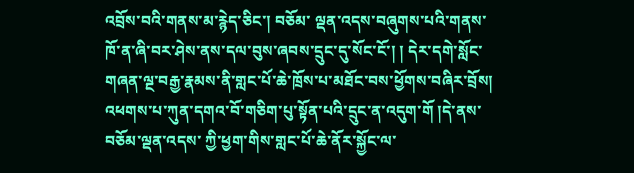འབྲོས་བའི་གནས་མ་རྙེད་ཅིང་། བཅོམ་ ལྡན་འདས་བཞུགས་པའི་གནས་ཁོ་ན་ཞི་བར་ཤེས་ནས་དལ་བུས་ཞབས་དྲུང་དུ་སོང་ངོ་། ། དེར་དགེ་སློང་གཞན་ལྔ་བརྒྱ་རྣམས་ནི་གླང་པོ་ཆེ་ཁྲོས་པ་མཐོང་བས་ཕྱོགས་བཞིར་བྲོས། འཕགས་པ་ཀུན་དགའ་བོ་གཅིག་པུ་སྟོན་པའི་དྲུང་ན་འདུག་གོ །དེ་ནས་བཅོམ་ལྡན་འདས་ ཀྱི་ཕྱག་གིས་གླང་པོ་ཆེ་ནོར་སྐྱོང་ལ་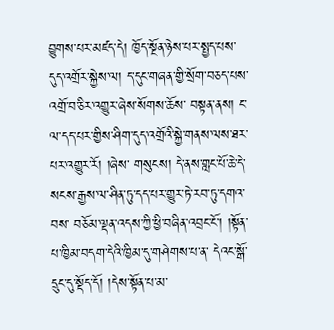བྱུགས་པར་མཛད་དེ། ཁྱོད་སྔོན་ཉེས་པར་སྤྱད་པས་ དུད་འགྲོར་སྐྱེས་ལ། ད་དུང་གཞན་གྱི་སྲོག་བཅད་པས་འགྲོ་བ་ཅིར་འགྱུར་ཞེས་སོགས་ཆོས་ བསྟན་ནས། ང་ལ་དད་པར་གྱིས་ཤིག་དུད་འགྲོའི་སྐྱེ་གནས་ལས་ཐར་པར་འགྱུར་རོ། །ཞེས་ གསུངས། དེ་ནས་གླང་པོ་ཆེ་དེ་སངས་རྒྱས་ལ་ཤིན་ཏུ་དད་པར་གྱུར་ཏེ་རབ་ཏུ་དགའ་བས་ བཅོམ་ལྡན་འདས་ཀྱི་ཕྱི་བཞིན་འབྲང་ངོ་། །སྟོན་པ་ཁྱིམ་བདག་དེའི་ཁྱིམ་དུ་གཤེགས་པ་ན་ དེའང་སྒོ་དྲུང་དུ་སྡོད་དོ། །དེས་སྟོན་པ་མ་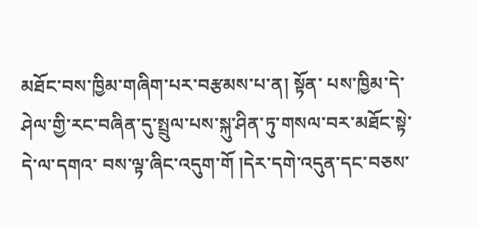མཐོང་བས་ཁྱིམ་གཞིག་པར་བརྩམས་པ་ན། སྟོན་ པས་ཁྱིམ་དེ་ཤེལ་གྱི་རང་བཞིན་དུ་སྤྲུལ་པས་སྐུ་ཤིན་ཏུ་གསལ་བར་མཐོང་སྟེ་དེ་ལ་དགའ་ བས་ལྟ་ཞིང་འདུག་གོ །དེར་དགེ་འདུན་དང་བཅས་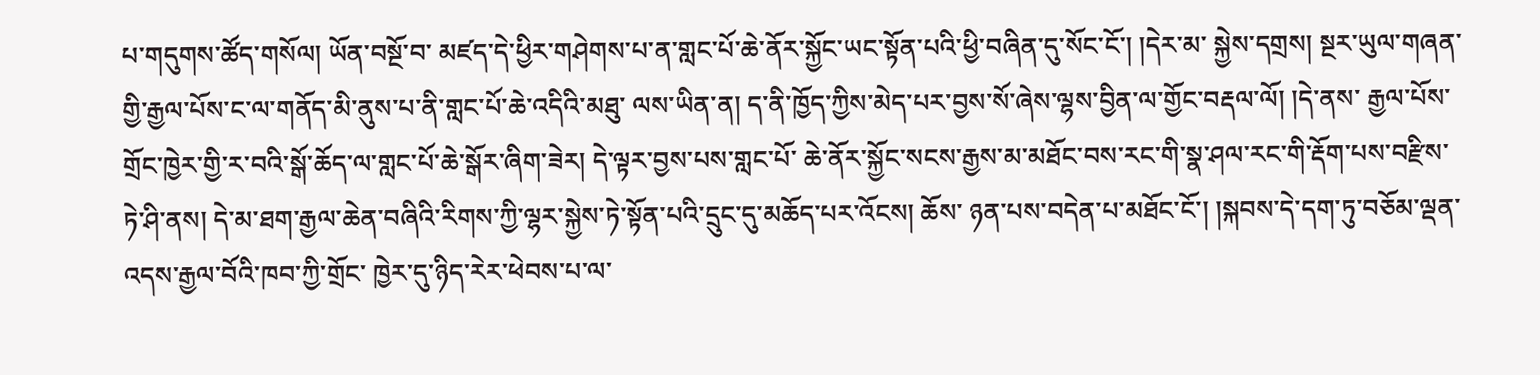པ་གདུགས་ཚོད་གསོལ། ཡོན་བསྔོ་བ་ མཛད་དེ་ཕྱིར་གཤེགས་པ་ན་གླང་པོ་ཆེ་ནོར་སྐྱོང་ཡང་སྟོན་པའི་ཕྱི་བཞིན་དུ་སོང་ངོ་། །དེར་མ་ སྐྱེས་དགྲས། སྔར་ཡུལ་གཞན་གྱི་རྒྱལ་པོས་ང་ལ་གནོད་མི་ནུས་པ་ནི་གླང་པོ་ཆེ་འདིའི་མཐུ་ ལས་ཡིན་ན། ད་ནི་ཁྱོད་ཀྱིས་མེད་པར་བྱས་སོ་ཞེས་ལྷས་བྱིན་ལ་གྱོང་བརྡལ་ལོ། །དེ་ནས་ རྒྱལ་པོས་གྲོང་ཁྱེར་གྱི་ར་བའི་སྒོ་ཆོད་ལ་གླང་པོ་ཆེ་སྒོར་ཞིག་ཟེར། དེ་ལྟར་བྱས་པས་གླང་པོ་ ཆེ་ནོར་སྐྱོང་སངས་རྒྱས་མ་མཐོང་བས་རང་གི་སྣ་ཤལ་རང་གི་རྡོག་པས་བརྫིས་ཏེ་ཤི་ནས། དེ་མ་ཐག་རྒྱལ་ཆེན་བཞིའི་རིགས་ཀྱི་ལྷར་སྐྱེས་ཏེ་སྟོན་པའི་དྲུང་དུ་མཆོད་པར་འོངས། ཆོས་ ཉན་པས་བདེན་པ་མཐོང་ངོ་། །སྐབས་དེ་དག་ཏུ་བཅོམ་ལྡན་འདས་རྒྱལ་བོའི་ཁབ་ཀྱི་གྲོང་ ཁྱེར་དུ་ཉིད་རེར་ཕེབས་པ་ལ་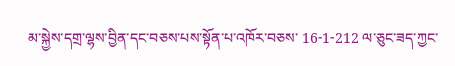མ་སྐྱེས་དགྲ་ལྷས་བྱིན་དང་བཅས་པས་སྟོན་པ་འཁོར་བཅས་ 16-1-212 ལ་ཅུང་ཟད་ཀྱང་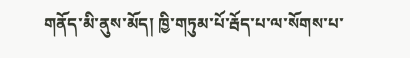གནོད་མི་ནུས་མོད། ཁྱི་གཏུམ་པོ་རྦོད་པ་ལ་སོགས་པ་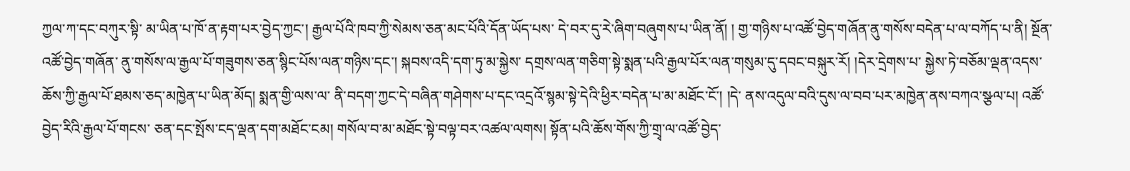ཀྱལ་ཀ་དང་བཀུར་སྟི་ མ་ཡིན་པ་ཁོ་ན་རྟག་པར་བྱེད་ཀྱང་། རྒྱལ་པོའི་ཁབ་ཀྱི་སེམས་ཅན་མང་པོའི་དོན་ཡོད་པས་ དེ་བར་དུ་རེ་ཞིག་བཞུགས་པ་ཡིན་ནོ། ། གྱ་གཉིས་པ་འཚོ་བྱེད་གཞོན་ནུ་གསོས་བདེན་པ་ལ་བཀོད་པ་ནི། སྔོན་འཚོ་བྱེད་གཞོན་ ནུ་གསོས་ལ་རྒྱལ་པོ་གཟུགས་ཅན་སྙིང་པོས་ལན་གཉིས་དང་། སྐབས་འདི་དག་ཏུ་མ་སྐྱེས་ དགྲས་ལན་གཅིག་སྟེ་སྨན་པའི་རྒྱལ་པོར་ལན་གསུམ་དུ་དབང་བསྐུར་རོ། །དེར་དྲེགས་པ་ སྐྱེས་ཏེ་བཅོམ་ལྡན་འདས་ཆོས་ཀྱི་རྒྱལ་པོ་ཐམས་ཅད་མཁྱེན་པ་ཡིན་མོད། སྨན་གྱི་ལས་ལ་ ནི་བདག་ཀྱང་དེ་བཞིན་གཤེགས་པ་དང་འདྲའོ་སྙམ་སྟེ་དེའི་ཕྱིར་བདེན་པ་མ་མཐོང་ངོ་། །དེ་ ནས་འདུལ་བའི་དུས་ལ་བབ་པར་མཁྱེན་ནས་བཀའ་སྩལ་པ། འཚོ་བྱེད་རིའི་རྒྱལ་པོ་གངས་ ཅན་དང་སྤོས་ངད་ལྡན་དག་མཐོང་ངམ། གསོལ་བ་མ་མཐོང་སྟེ་བལྟ་བར་འཚལ་ལགས། སྟོན་པའི་ཆོས་གོས་ཀྱི་གྲྭ་ལ་འཚོ་བྱེད་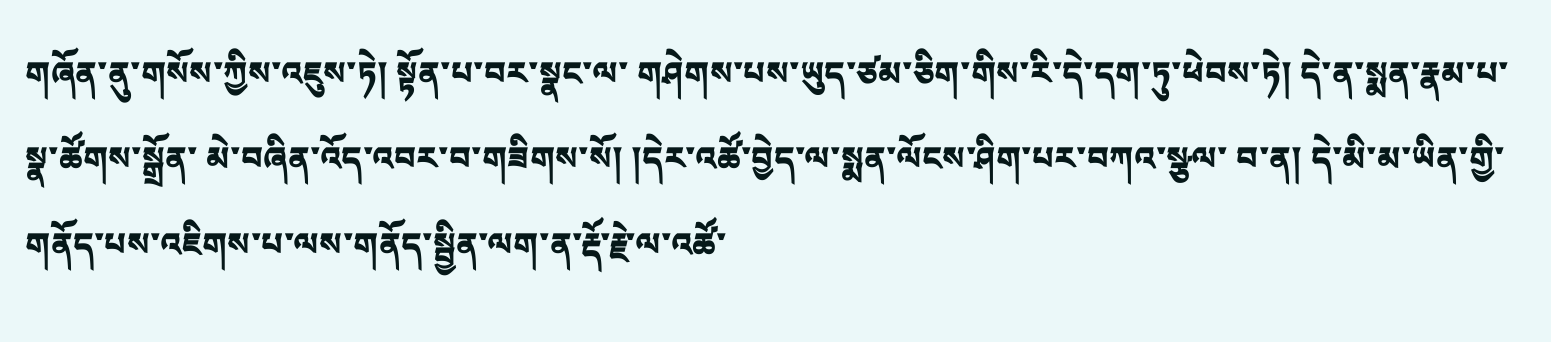གཞོན་ནུ་གསོས་ཀྱིས་འཇུས་ཏེ། སྟོན་པ་བར་སྣང་ལ་ གཤེགས་པས་ཡུད་ཙམ་ཅིག་གིས་རི་དེ་དག་ཏུ་ཕེབས་ཏེ། དེ་ན་སྨན་རྣམ་པ་སྣ་ཚོགས་སྒྲོན་ མེ་བཞིན་འོད་འབར་བ་གཟིགས་སོ། །དེར་འཚོ་བྱེད་ལ་སྨན་ལོངས་ཤིག་པར་བཀའ་སྩལ་ བ་ན། དེ་མི་མ་ཡིན་གྱི་གནོད་པས་འཇིགས་པ་ལས་གནོད་སྦྱིན་ལག་ན་རྡོ་རྗེ་ལ་འཚོ་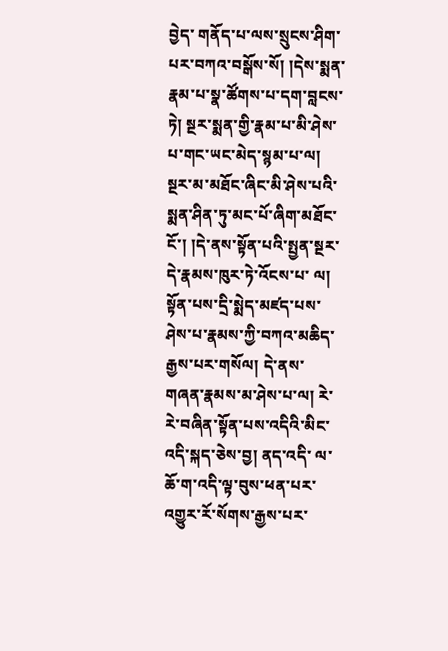བྱེད་ གནོད་པ་ལས་སྲུངས་ཤིག་པར་བཀའ་བསྒོས་སོ། །དེས་སྨན་རྣམ་པ་སྣ་ཚོགས་པ་དག་བླངས་ ཏེ། སྔར་སྨན་གྱི་རྣམ་པ་མི་ཤེས་པ་གང་ཡང་མེད་སྙམ་པ་ལ། སྔར་མ་མཐོང་ཞིང་མི་ཤེས་པའི་ སྨན་ཤིན་ཏུ་མང་པོ་ཞིག་མཐོང་ངོ་། །དེ་ནས་སྟོན་པའི་སྤྱན་སྔར་དེ་རྣམས་ཁུར་ཏེ་འོངས་པ་ ལ། སྟོན་པས་དྲི་སྨེད་མཛད་པས་ཤེས་པ་རྣམས་ཀྱི་བཀའ་མཆིད་རྒྱས་པར་གསོལ། དེ་ནས་ གཞན་རྣམས་མ་ཤེས་པ་ལ། རེ་རེ་བཞིན་སྟོན་པས་འདིའི་མིང་འདི་སྐད་ཅེས་བྱ། ནད་འདི་ ལ་ཆོ་ག་འདི་ལྟ་བུས་ཕན་པར་འགྱུར་རོ་སོགས་རྒྱས་པར་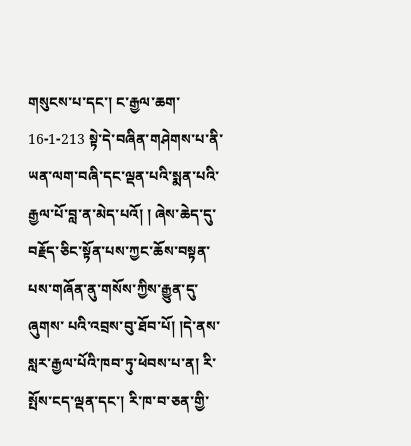གསུངས་པ་དང་། ང་རྒྱལ་ཆག་ 16-1-213 སྟེ་དེ་བཞིན་གཤེགས་པ་ནི་ཡན་ལག་བཞི་དང་ལྡན་པའི་སྨན་པའི་རྒྱལ་པོ་བླ་ན་མེད་པའོ། ། ཞེས་ཆེད་དུ་བརྗོད་ཅིང་སྟོན་པས་ཀྱང་ཆོས་བསྟན་པས་གཞོན་ནུ་གསོས་ཀྱིས་རྒྱུན་དུ་ཞུགས་ པའི་འབྲས་བུ་ཐོབ་པོ། །དེ་ནས་སླར་རྒྱལ་པོའི་ཁབ་ཏུ་ཕེབས་པ་ན། རི་སྤོས་ངད་ལྡན་དང་། རི་ཁ་བ་ཅན་གྱི་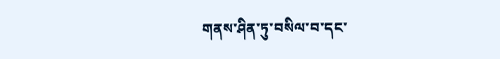གནས་ཤིན་ཏུ་བསིལ་བ་དང་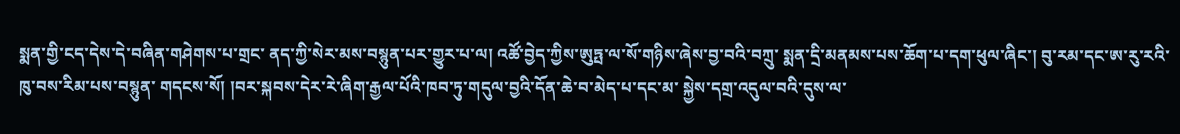སྨན་གྱི་ངད་དེས་དེ་བཞིན་གཤེགས་པ་གྲང་ ནད་ཀྱི་སེར་མས་བསྙུན་པར་གྱུར་པ་ལ། འཚོ་བྱེད་ཀྱིས་ཨུཏྤ་ལ་སོ་གཉིས་ཞེས་བྱ་བའི་བཀྲུ་ སྨན་དྲི་མནམས་པས་ཆོག་པ་དག་ཕུལ་ཞིང་། བུ་རམ་དང་ཨ་རུ་རའི་ཁུ་བས་རིམ་པས་བསྙུན་ གདངས་སོ། །བར་སྐབས་དེར་རེ་ཞིག་རྒྱལ་པོའི་ཁབ་ཏུ་གདུལ་བྱའི་དོན་ཆེ་བ་མེད་པ་དང་མ་ སྐྱེས་དགྲ་འདུལ་བའི་དུས་ལ་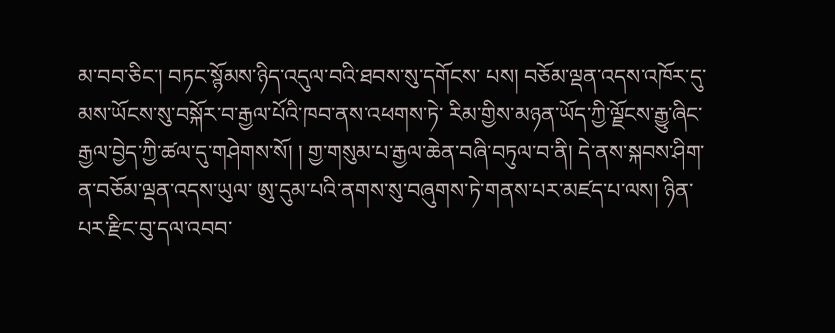མ་བབ་ཅིང་། བཏང་སྙོམས་ཉིད་འདུལ་བའི་ཐབས་སུ་དགོངས་ པས། བཅོམ་ལྡན་འདས་འཁོར་དུ་མས་ཡོངས་སུ་བསྐོར་བ་རྒྱལ་པོའི་ཁབ་ནས་འཕགས་ཏེ་ རིམ་གྱིས་མཉན་ཡོད་ཀྱི་ལྗོངས་རྒྱུ་ཞིང་རྒྱལ་བྱེད་ཀྱི་ཚལ་དུ་གཤེགས་སོ། ། གྱ་གསུམ་པ་རྒྱལ་ཆེན་བཞི་བཏུལ་བ་ནི། དེ་ནས་སྐབས་ཤིག་ན་བཅོམ་ལྡན་འདས་ཡུལ་ ཨུ་དུམ་པའི་ནགས་སུ་བཞུགས་ཏེ་གནས་པར་མཛད་པ་ལས། ཉིན་པར་རྫིང་བུ་དལ་འབབ་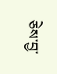ཅེས་བྱ་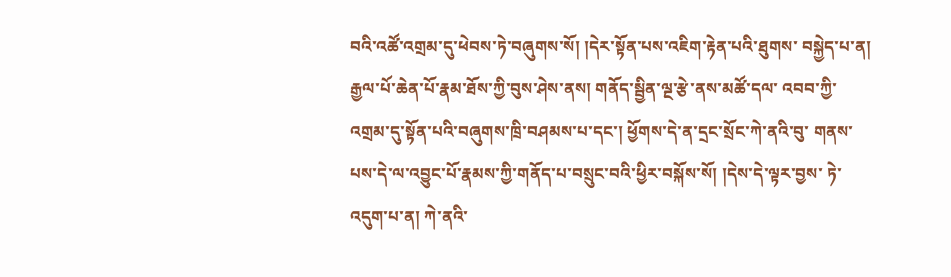བའི་འཚོ་འགྲམ་དུ་ཕེབས་ཏེ་བཞུགས་སོ། །དེར་སྟོན་པས་འཇིག་རྟེན་པའི་ཐུགས་ བསྐྱེད་པ་ན། རྒྱལ་པོ་ཆེན་པོ་རྣམ་ཐོས་ཀྱི་བུས་ཤེས་ནས། གནོད་སྦྱིན་ལྔ་རྩེ་ནས་མཚོ་དལ་ འབབ་ཀྱི་འགྲམ་དུ་སྟོན་པའི་བཞུགས་ཁྲི་བཤམས་པ་དང་། ཕྱོགས་དེ་ན་དྲང་སྲོང་ཀེ་ནའི་བུ་ གནས་པས་དེ་ལ་འབྱུང་པོ་རྣམས་ཀྱི་གནོད་པ་བསྲུང་བའི་ཕྱིར་བསྐོས་སོ། །དེས་དེ་ལྟར་བྱས་ ཏེ་འདུག་པ་ན། ཀེ་ནའི་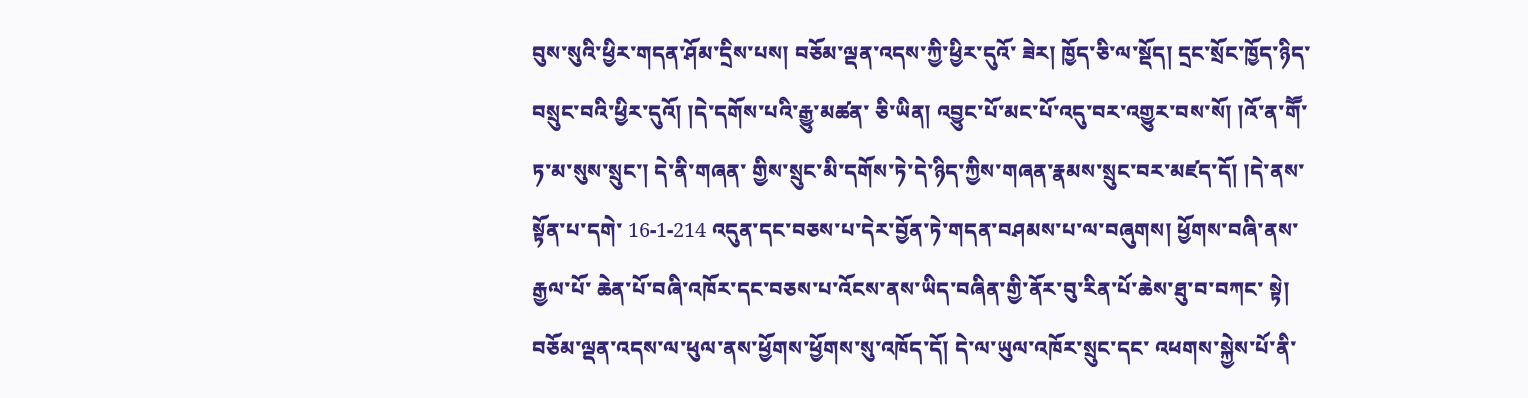བུས་སུའི་ཕྱིར་གདན་ཤོམ་དྲིས་པས། བཅོམ་ལྡན་འདས་ཀྱི་ཕྱིར་དུའོ་ ཟེར། ཁྱོད་ཅི་ལ་སྡོད། དྲང་སྲོང་ཁྱོད་ཉིད་བསྲུང་བའི་ཕྱིར་དུའོ། །དེ་དགོས་པའི་རྒྱུ་མཚན་ ཅི་ཡིན། འབྱུང་པོ་མང་པོ་འདུ་བར་འགྱུར་བས་སོ། །འོ་ན་གཽ་ཏ་མ་སུས་སྲུང་། དེ་ནི་གཞན་ གྱིས་སྲུང་མི་དགོས་ཏེ་དེ་ཉིད་ཀྱིས་གཞན་རྣམས་སྲུང་བར་མཛད་དོ། །དེ་ནས་སྟོན་པ་དགེ་ 16-1-214 འདུན་དང་བཅས་པ་དེར་བྱོན་ཏེ་གདན་བཤམས་པ་ལ་བཞུགས། ཕྱོགས་བཞི་ནས་རྒྱལ་པོ་ ཆེན་པོ་བཞི་འཁོར་དང་བཅས་པ་འོངས་ནས་ཡིད་བཞིན་གྱི་ནོར་བུ་རིན་པོ་ཆེས་ཐུ་བ་བཀང་ སྟེ། བཅོམ་ལྡན་འདས་ལ་ཕུལ་ནས་ཕྱོགས་ཕྱོགས་སུ་འཁོད་དོ། དེ་ལ་ཡུལ་འཁོར་སྲུང་དང་ འཕགས་སྐྱེས་པོ་ནི་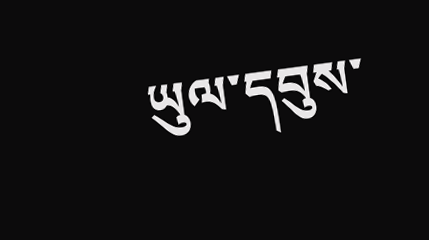ཡུལ་དབུས་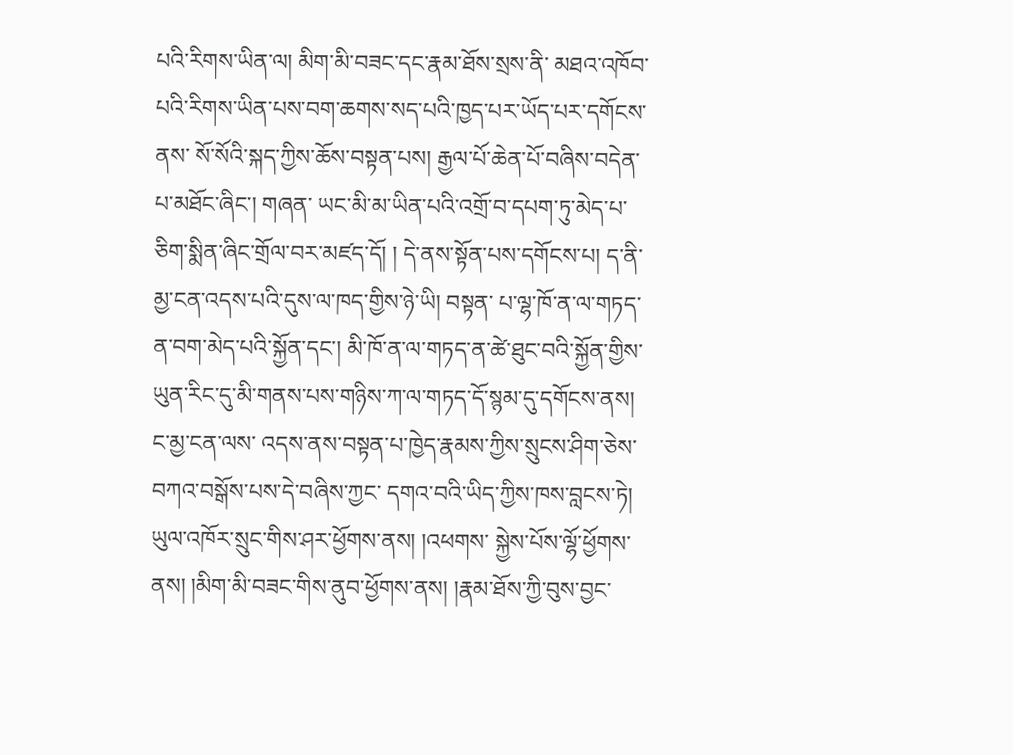པའི་རིགས་ཡིན་ལ། མིག་མི་བཟང་དང་རྣམ་ཐོས་སྲས་ནི་ མཐའ་འཁོབ་པའི་རིགས་ཡིན་པས་བག་ཆགས་སད་པའི་ཁྱད་པར་ཡོད་པར་དགོངས་ནས་ སོ་སོའི་སྐད་ཀྱིས་ཆོས་བསྟན་པས། རྒྱལ་པོ་ཆེན་པོ་བཞིས་བདེན་པ་མཐོང་ཞིང་། གཞན་ ཡང་མི་མ་ཡིན་པའི་འགྲོ་བ་དཔག་ཏུ་མེད་པ་ཅིག་སྨིན་ཞིང་གྲོལ་བར་མཛད་དོ། ། དེ་ནས་སྟོན་པས་དགོངས་པ། ད་ནི་མྱ་ངན་འདས་པའི་དུས་ལ་ཁད་གྱིས་ཉེ་ཡི། བསྟན་ པ་ལྷ་ཁོ་ན་ལ་གཏད་ན་བག་མེད་པའི་སྐྱོན་དང་། མི་ཁོ་ན་ལ་གཏད་ན་ཚེ་ཐུང་བའི་སྐྱོན་གྱིས་ ཡུན་རིང་དུ་མི་གནས་པས་གཉིས་ཀ་ལ་གཏད་དོ་སྙམ་དུ་དགོངས་ནས། ང་མྱ་ངན་ལས་ འདས་ནས་བསྟན་པ་ཁྱེད་རྣམས་ཀྱིས་སྲུངས་ཤིག་ཅེས་བཀའ་བསྒོས་པས་དེ་བཞིས་ཀྱང་ དགའ་བའི་ཡིད་ཀྱིས་ཁས་བླངས་ཏེ། ཡུལ་འཁོར་སྲུང་གིས་ཤར་ཕྱོགས་ནས། །འཕགས་ སྐྱེས་པོས་ལྷོ་ཕྱོགས་ནས། །མིག་མི་བཟང་གིས་ནུབ་ཕྱོགས་ནས། །རྣམ་ཐོས་ཀྱི་བུས་བྱང་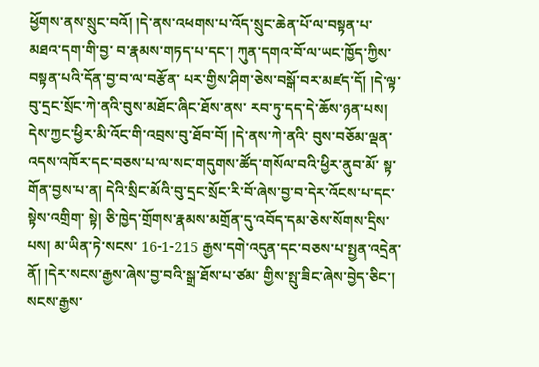ཕྱོགས་ནས་སྲུང་བའོ། །དེ་ནས་འཕགས་པ་འོད་སྲུང་ཆེན་པོ་ལ་བསྟན་པ་མཐའ་དག་གི་བྱ་ བ་རྣམས་གཏད་པ་དང་། ཀུན་དགའ་བོ་ལ་ཡང་ཁྱོད་ཀྱིས་བསྟན་པའི་དོན་བྱ་བ་ལ་བརྩོན་ པར་གྱིས་ཤིག་ཅེས་བསྒོ་བར་མཛད་དོ། །དེ་ལྟ་བུ་དྲང་སྲོང་ཀེ་ནའི་བུས་མཐོང་ཞིང་ཐོས་ནས་ རབ་ཏུ་དད་དེ་ཆོས་ཉན་པས། དེས་ཀྱང་ཕྱིར་མི་འོང་གི་འབྲས་བུ་ཐོབ་བོ། །དེ་ནས་ཀེ་ནའི་ བུས་བཅོམ་ལྡན་འདས་འཁོར་དང་བཅས་པ་ལ་སང་གདུགས་ཚོད་གསོལ་བའི་ཕྱིར་ནུབ་མོ་ སྟ་གོན་བྱས་པ་ན། དེའི་སྲིང་མོའི་བུ་དྲང་སྲོང་རི་བོ་ཞེས་བྱ་བ་དེར་འོངས་པ་དང་སྟེས་འགྲིག་ སྟེ། ཅི་ཁྱེད་གྲོགས་རྣམས་མགྲོན་དུ་འབོད་དམ་ཅེས་སོགས་དྲིས་པས། མ་ཡིན་ཏེ་སངས་ 16-1-215 རྒྱས་དགེ་འདུན་དང་བཅས་པ་སྤྱན་འདྲེན་ནོ། །དེར་སངས་རྒྱས་ཞེས་བྱ་བའི་སྒྲ་ཐོས་པ་ཙམ་ གྱིས་སྤུ་ཟིང་ཞེས་བྱེད་ཅིང་། སངས་རྒྱས་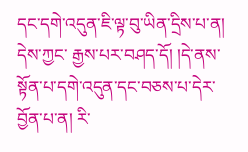དང་དགེ་འདུན་ཇི་ལྟ་བུ་ཡིན་དྲིས་པ་ན། དེས་ཀྱང་ རྒྱས་པར་བཤད་དོ། །དེ་ནས་སྟོན་པ་དགེ་འདུན་དང་བཅས་པ་དེར་བྱོན་པ་ན། རི་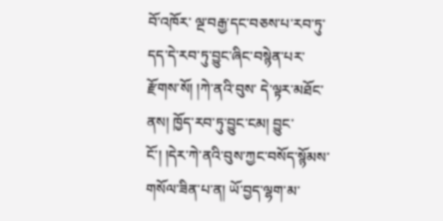བོ་འཁོར་ ལྔ་བརྒྱ་དང་བཅས་པ་རབ་ཏུ་དད་དེ་རབ་ཏུ་བྱུང་ཞིང་བསྙེན་པར་རྫོགས་སོ། །ཀེ་ནའི་བུས་ དེ་ལྟར་མཐོང་ནས། ཁྱོད་རབ་ཏུ་བྱུང་ངམ། བྱུང་ངོ་། །དེར་ཀེ་ནའི་བུས་ཀྱང་བསོད་སྙོམས་ གསོལ་ཟིན་པ་ན། ཡོ་བྱད་ལྷག་མ་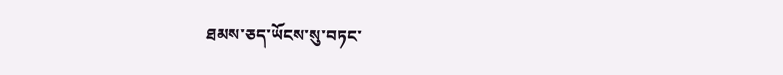ཐམས་ཅད་ཡོངས་སུ་བཏང་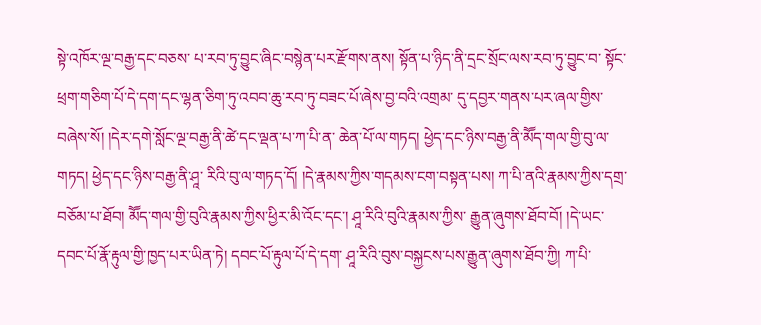སྟེ་འཁོར་ལྔ་བརྒྱ་དང་བཅས་ པ་རབ་ཏུ་བྱུང་ཞིང་བསྙེན་པར་རྫོགས་ནས། སྟོན་པ་ཉིད་ནི་དྲང་སྲོང་ལས་རབ་ཏུ་བྱུང་བ་ སྟོང་ཕྲག་གཅིག་པོ་དེ་དག་དང་ལྷན་ཅིག་ཏུ་འབབ་ཆུ་རབ་ཏུ་བཟང་པོ་ཞེས་བྱ་བའི་འགྲམ་ དུ་དབྱར་གནས་པར་ཞལ་གྱིས་བཞེས་སོ། །དེར་དགེ་སློང་ལྔ་བརྒྱ་ནི་ཚེ་དང་ལྡན་པ་ཀ་པི་ན་ ཆེན་པོ་ལ་གཏད། ཕྱེད་དང་ཉིས་བརྒྱ་ནི་མཽད་གལ་གྱི་བུ་ལ་གཏད། ཕྱེད་དང་ཉིས་བརྒྱ་ནི་ཤཱ་ རིའི་བུ་ལ་གཏད་དོ། །དེ་རྣམས་ཀྱིས་གདམས་ངག་བསྟན་པས། ཀ་པི་ནའི་རྣམས་ཀྱིས་དགྲ་ བཅོམ་པ་ཐོབ། མཽད་གལ་གྱི་བུའི་རྣམས་ཀྱིས་ཕྱིར་མི་འོང་དང་། ཤཱ་རིའི་བུའི་རྣམས་ཀྱིས་ རྒྱུན་ཞུགས་ཐོབ་བོ། །དེ་ཡང་དབང་པོ་རྣོ་རྟུལ་གྱི་ཁྱད་པར་ཡིན་ཏེ། དབང་པོ་རྟུལ་པོ་དེ་དག་ ཤཱ་རིའི་བུས་བསྐྱངས་པས་རྒྱུན་ཞུགས་ཐོབ་ཀྱི། ཀ་པི་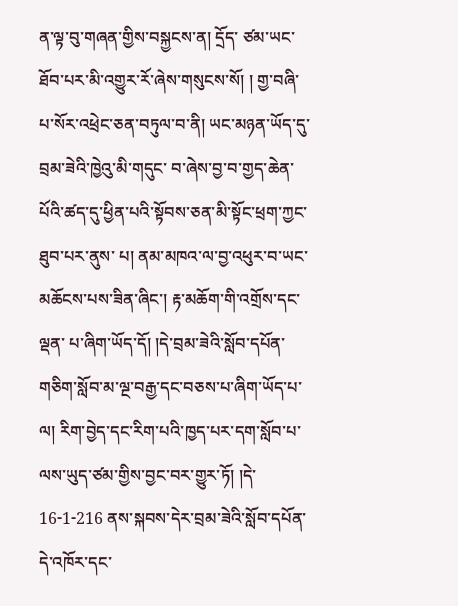ན་ལྟ་བུ་གཞན་གྱིས་བསྐྱངས་ན། དྲོད་ ཙམ་ཡང་ཐོབ་པར་མི་འགྱུར་རོ་ཞེས་གསུངས་སོ། ། གྱ་བཞི་པ་སོར་འཕྲེང་ཅན་བཏུལ་བ་ནི། ཡང་མཉན་ཡོད་དུ་བྲམ་ཟེའི་ཁྱེའུ་མི་གདུང་ བ་ཞེས་བྱ་བ་གྱད་ཆེན་པོའི་ཚད་དུ་ཕྱིན་པའི་སྟོབས་ཅན་མི་སྟོང་ཕྲག་ཀྱང་ཐུབ་པར་ནུས་ པ། ནམ་མཁའ་ལ་བྱ་འཕུར་བ་ཡང་མཆོངས་པས་ཟིན་ཞིང་། རྟ་མཆོག་གི་འགྲོས་དང་ལྡན་ པ་ཞིག་ཡོད་དོ། །དེ་བྲམ་ཟེའི་སློབ་དཔོན་གཅིག་སློབ་མ་ལྔ་བརྒྱ་དང་བཅས་པ་ཞིག་ཡོད་པ་ ལ། རིག་བྱེད་དང་རིག་པའི་ཁྱད་པར་དག་སློབ་པ་ལས་ཡུད་ཙམ་གྱིས་བྱང་བར་གྱུར་ཏོ། །དེ་ 16-1-216 ནས་སྐབས་དེར་བྲམ་ཟེའི་སློབ་དཔོན་དེ་འཁོར་དང་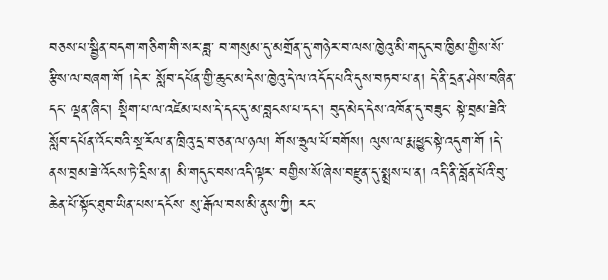བཅས་པ་སྦྱིན་བདག་གཅིག་གི་སར་ཟླ་ བ་གསུམ་དུ་མགྲོན་དུ་གཉེར་བ་ལས་ཁྱེའུ་མི་གདུང་བ་ཁྱིམ་གྱིས་སོ་རྩིས་ལ་བཞག་གོ །དེར་ སློབ་དཔོན་གྱི་ཆུང་མ་དེས་ཁྱེའུ་དེ་ལ་འདོད་པའི་དུས་བཏབ་པ་ན། དེ་ནི་དྲན་ཤེས་བཞིན་དང་ ལྡན་ཞིང་། སྡིག་པ་ལ་འཛེམ་པས་དེ་དང་དུ་མ་བླངས་པ་དང་། བུད་མེད་དེས་འཁོན་དུ་བཟུང་ སྟེ་བྲམ་ཟེའི་སློབ་དཔོན་འོང་བའི་སྔ་རོལ་ན་ཁྲིའུ་དྲ་བ་ཅན་ལ་ཉལ། གོས་ཧྲུལ་པོ་བགོས། ལུས་ལ་རྨ་ཕྱུང་སྟེ་འདུག་གོ །དེ་ནས་བྲམ་ཟེ་འོངས་ཏེ་དྲིས་ན། མི་གདུང་བས་འདི་ལྟར་ བགྱིས་སོ་ཞེས་བརྫུན་དུ་སྨྲས་པ་ན། འདི་ནི་བློན་པོའི་བུ་ཆེན་པོ་སྟོང་ཐུབ་ཡིན་པས་དངོས་ སུ་རྒོལ་བས་མི་ནུས་ཀྱི། རང་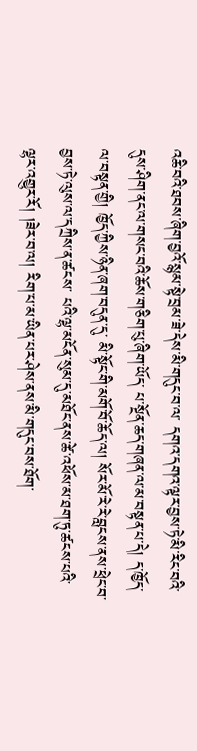འཆི་བའི་ཐབས་ཞིག་བྱའོ་སྙམ་སྟེ་བྲམ་ཟེ་དེས་མི་གདུང་བ་ལ་ དགའ་དགའ་ལྟར་བྱས་ཏེ་མི་རིང་བའི་དུས་ཤིག་ནང་ལ་གསང་བའི་ཆོས་གཅིག་པུ་ཞིག་ཡོད་ པ་སྔོན་ཆད་གཞན་ལ་མ་བསྟན་པ་དེ། ད་ཁྱོད་ལ་བསྟན་གྱི། ཁྱོད་ཀྱིས་ཉིན་ཞག་བདུན་དུ་ མི་སྟོང་གི་མགོ་བོ་ཆོད་ལ། སོར་མོ་རེ་རེ་བླངས་ནས་ཕྲེང་བ་བྱས་ཏེ་ལུས་ལ་དཀྲིས་ན་ཚངས་ པའི་ལྷ་མངོན་སུམ་དུ་མཐོང་ནས་ཚེ་འཕོས་མ་ཐག་ཏུ་ཚངས་པའི་ལྷར་འགྱུར་རོ། །ཟེར་བ་ལ། རིག་པ་མ་ཡིན་པར་ཤེས་ནས་མི་གདུང་བས་ཐོག་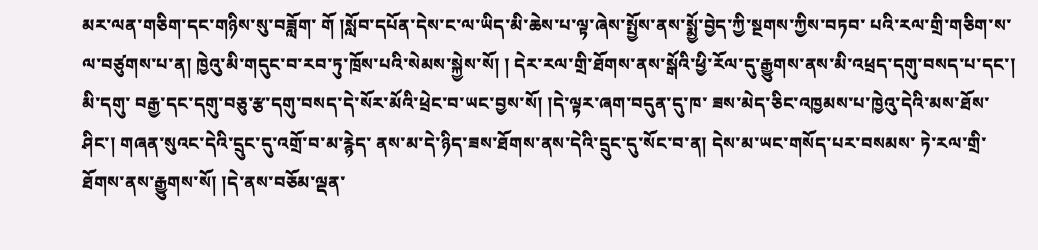མར་ལན་གཅིག་དང་གཉིས་སུ་བཟློག་ གོ །སློབ་དཔོན་དེས་ང་ལ་ཡིད་མི་ཆེས་པ་ལྟ་ཞེས་སྤྱོས་ནས་སྨྱོ་བྱེད་ཀྱི་སྔགས་ཀྱིས་བཏབ་ པའི་རལ་གྲི་གཅིག་ས་ལ་བཙུགས་པ་ན། ཁྱེའུ་མི་གདུང་བ་རབ་ཏུ་ཁྲོས་པའི་སེམས་སྐྱེས་སོ། ། དེར་རལ་གྲི་ཐོགས་ནས་སྒོའི་ཕྱི་རོལ་དུ་རྒྱུགས་ནས་མི་འཕྲད་དགུ་བསད་པ་དང་། མི་དགུ་ བརྒྱ་དང་དགུ་བཅུ་རྩ་དགུ་བསད་དེ་སོར་མོའི་ཕྲེང་བ་ཡང་བྱས་སོ། །དེ་ལྟར་ཞག་བདུན་དུ་ཁ་ ཟས་མེད་ཅིང་འཁྱམས་པ་ཁྱེའུ་དེའི་མས་ཐོས་ཤིང་། གཞན་སུའང་དེའི་དྲུང་དུ་འགྲོ་བ་མ་རྙེད་ ནས་མ་དེ་ཉིད་ཟས་ཐོགས་ནས་དེའི་དྲུང་དུ་སོང་བ་ན། དེས་མ་ཡང་གསོད་པར་བསམས་ ཏེ་རལ་གྲི་ཐོགས་ནས་རྒྱུགས་སོ། །དེ་ནས་བཅོམ་ལྡན་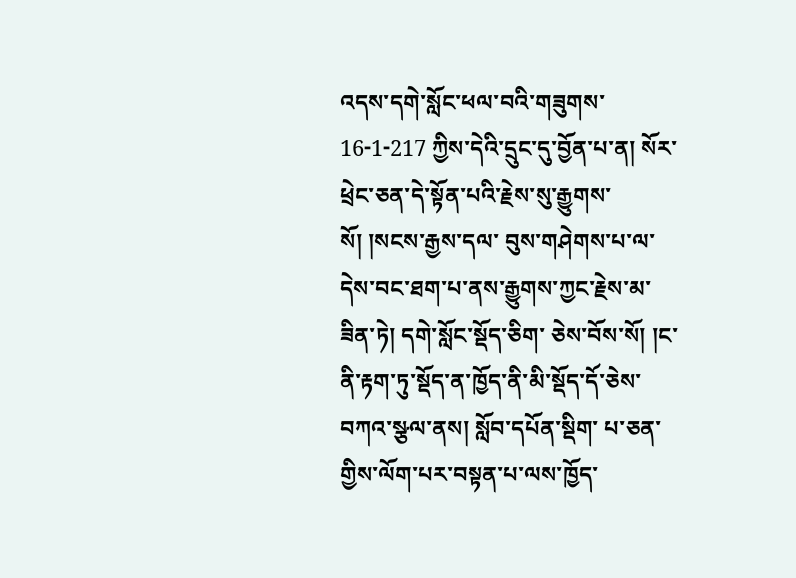འདས་དགེ་སློང་ཕལ་བའི་གཟུགས་ 16-1-217 ཀྱིས་དེའི་དྲུང་དུ་བྱོན་པ་ན། སོར་ཕྲེང་ཅན་དེ་སྟོན་པའི་རྗེས་སུ་རྒྱུགས་སོ། །སངས་རྒྱས་དལ་ བུས་གཤེགས་པ་ལ་དེས་བང་ཐག་པ་ནས་རྒྱུགས་ཀྱང་རྗེས་མ་ཟིན་ཏེ། དགེ་སློང་སྡོད་ཅིག་ ཅེས་བོས་སོ། །ང་ནི་རྟག་ཏུ་སྡོད་ན་ཁྱོད་ནི་མི་སྡོད་དོ་ཅེས་བཀའ་སྩལ་ནས། སློབ་དཔོན་སྡིག་ པ་ཅན་གྱིས་ལོག་པར་བསྟན་པ་ལས་ཁྱོད་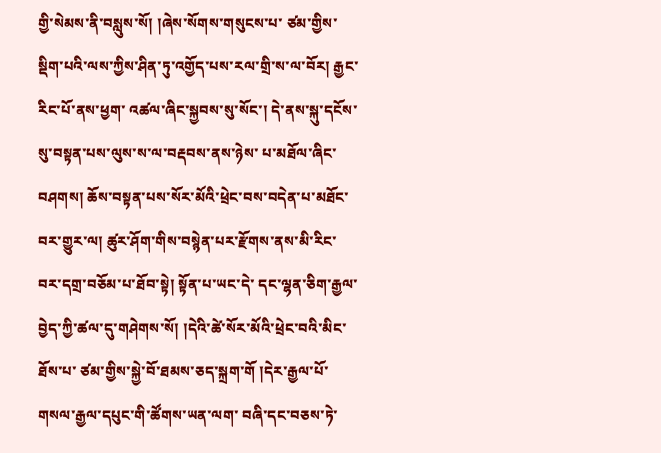གྱི་སེམས་ནི་བསླུས་སོ། །ཞེས་སོགས་གསུངས་པ་ ཙམ་གྱིས་སྡིག་པའི་ལས་ཀྱིས་ཤིན་ཏུ་འགྱོད་པས་རལ་གྲི་ས་ལ་བོར། རྒྱང་རིང་པོ་ནས་ཕྱག་ འཚལ་ཞིང་སྐྱབས་སུ་སོང་། དེ་ནས་སྐུ་དངོས་སུ་བསྟན་པས་ལུས་ས་ལ་བརྡབས་ནས་ཉེས་ པ་མཐོལ་ཞིང་བཤགས། ཆོས་བསྟན་པས་སོར་མོའི་ཕྲེང་བས་བདེན་པ་མཐོང་བར་གྱུར་ལ། ཚུར་ཤོག་གིས་བསྙེན་པར་རྫོགས་ནས་མི་རིང་བར་དགྲ་བཅོམ་པ་ཐོབ་སྟེ། སྟོན་པ་ཡང་དེ་ དང་ལྷན་ཅིག་རྒྱལ་བྱེད་ཀྱི་ཚལ་དུ་གཤེགས་སོ། །དེའི་ཚེ་སོར་མོའི་ཕྲེང་བའི་མིང་ཐོས་པ་ ཙམ་གྱིས་སྐྱེ་བོ་ཐམས་ཅད་སྐྲག་གོ །དེར་རྒྱལ་པོ་གསལ་རྒྱལ་དཔུང་གི་ཚོགས་ཡན་ལག་ བཞི་དང་བཅས་ཏེ་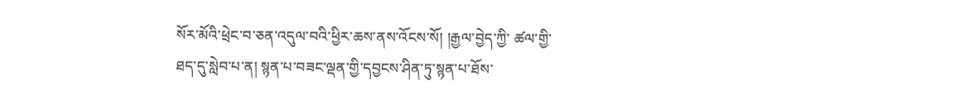སོར་མོའི་ཕྲེང་བ་ཅན་འདུལ་བའི་ཕྱིར་ཆས་ནས་འོངས་སོ། །རྒྱལ་བྱེད་ཀྱི་ ཚལ་གྱི་ཐད་དུ་སླེབ་པ་ན། སྙན་པ་བཟང་ལྡན་གྱི་དབྱངས་ཤིན་ཏུ་སྙན་པ་ཐོས་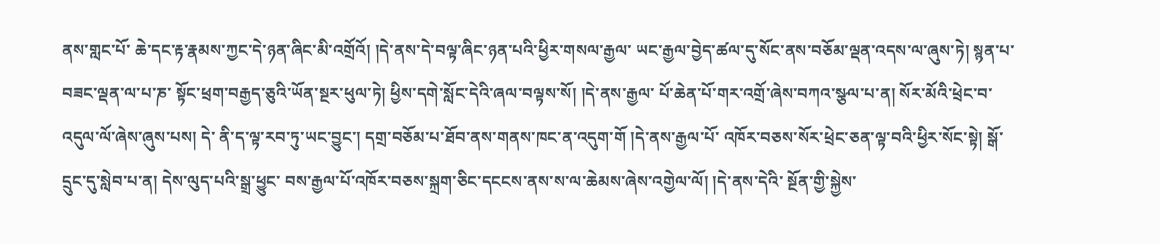ནས་གླང་པོ་ ཆེ་དང་རྟ་རྣམས་ཀྱང་དེ་ཉན་ཞིང་མི་འགྲོའོ། །དེ་ནས་དེ་བལྟ་ཞིང་ཉན་པའི་ཕྱིར་གསལ་རྒྱལ་ ཡང་རྒྱལ་བྱེད་ཚལ་དུ་སོང་ནས་བཅོམ་ལྡན་འདས་ལ་ཞུས་ཏེ། སྙན་པ་བཟང་ལྡན་ལ་པ་ཎ་ སྟོང་ཕྲག་བརྒྱད་ཅུའི་ཡོན་སྔར་ཕུལ་ཏེ། ཕྱིས་དགེ་སློང་དེའི་ཞལ་བལྟས་སོ། །དེ་ནས་རྒྱལ་ པོ་ཆེན་པོ་གར་འགྲོ་ཞེས་བཀའ་སྩལ་པ་ན། སོར་མོའི་ཕྲེང་བ་འདུལ་ལོ་ཞེས་ཞུས་པས། དེ་ ནི་ད་ལྟ་རབ་ཏུ་ཡང་བྱུང་། དགྲ་བཅོམ་པ་ཐོབ་ནས་གནས་ཁང་ན་འདུག་གོ །དེ་ནས་རྒྱལ་པོ་ འཁོར་བཅས་སོར་ཕྲེང་ཅན་ལྟ་བའི་ཕྱིར་སོང་སྟེ། སྒོ་དྲུང་དུ་སླེབ་པ་ན། དེས་ལུད་པའི་སྒྲ་ཕྱུང་ བས་རྒྱལ་པོ་འཁོར་བཅས་སྐྲག་ཅིང་དངངས་ནས་ས་ལ་ཆེམས་ཞེས་འགྱེལ་ལོ། །དེ་ནས་དེའི་ སྔོན་གྱི་སྐྱེས་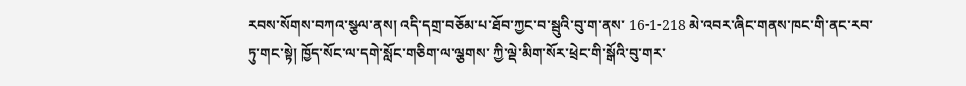རབས་སོགས་བཀའ་སྩལ་ནས། འདི་དགྲ་བཅོམ་པ་ཐོབ་ཀྱང་བ་སྦུའི་བུ་ག་ནས་ 16-1-218 མེ་འབར་ཞིང་གནས་ཁང་གི་ནང་རབ་ཏུ་གང་སྟེ། ཁྱོད་སོང་ལ་དགེ་སློང་གཅིག་ལ་ལྕགས་ ཀྱི་ལྡེ་མིག་སོར་ཕྲེང་གི་སྒོའི་བུ་གར་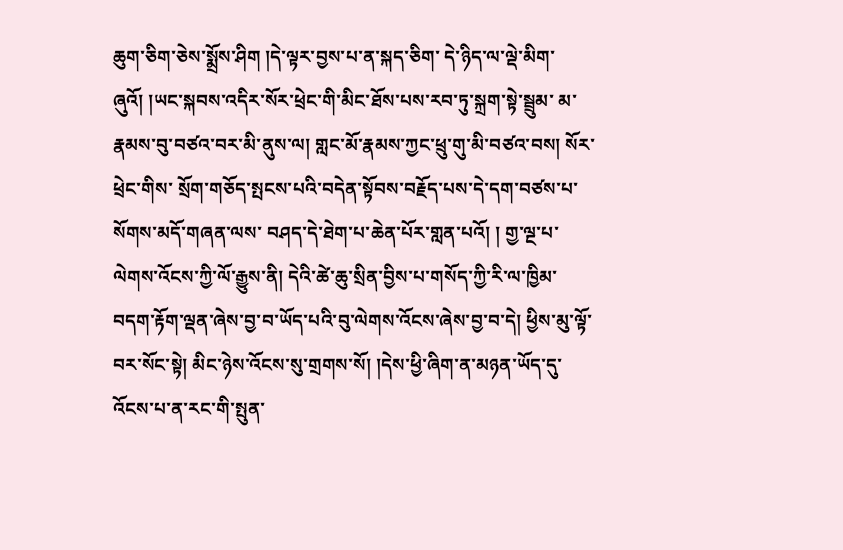ཆུག་ཅིག་ཅེས་སྨྲོས་ཤིག །དེ་ལྟར་བྱས་པ་ན་སྐད་ཅིག་ དེ་ཉིད་ལ་ལྡེ་མིག་ཞུའོ། །ཡང་སྐབས་འདིར་སོར་ཕྲེང་གི་མིང་ཐོས་པས་རབ་ཏུ་སྐྲག་སྟེ་སྦྲུམ་ མ་རྣམས་བུ་བཙའ་བར་མི་ནུས་ལ། གླང་མོ་རྣམས་ཀྱང་ཕྲུ་གུ་མི་བཙའ་བས། སོར་ཕྲེང་གིས་ སྲོག་གཅོད་སྤངས་པའི་བདེན་སྟོབས་བརྗོད་པས་དེ་དག་བཙས་པ་སོགས་མདོ་གཞན་ལས་ བཤད་དེ་ཐེག་པ་ཆེན་པོར་གླན་པའོ། ། གྱ་ལྔ་པ་ལེགས་འོངས་ཀྱི་ལོ་རྒྱུས་ནི། དེའི་ཚེ་ཆུ་སྲིན་བྱིས་པ་གསོད་ཀྱི་རི་ལ་ཁྱིམ་ བདག་རྟོག་ལྡན་ཞེས་བྱ་བ་ཡོད་པའི་བུ་ལེགས་འོངས་ཞེས་བྱ་བ་དེ། ཕྱིས་མུ་ལྟོ་བར་སོང་སྟེ། མིང་ཉེས་འོངས་སུ་གྲགས་སོ། །དེས་ཕྱི་ཞིག་ན་མཉན་ཡོད་དུ་འོངས་པ་ན་རང་གི་སྤུན་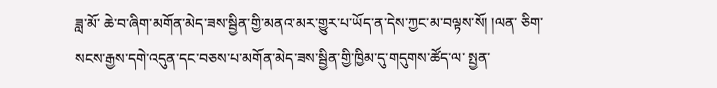ཟླ་མོ་ ཆེ་བ་ཞིག་མགོན་མེད་ཟས་སྦྱིན་གྱི་མནའ་མར་གྱུར་པ་ཡོད་ན་དེས་ཀྱང་མ་བལྟས་སོ། །ལན་ ཅིག་སངས་རྒྱས་དགེ་འདུན་དང་བཅས་པ་མགོན་མེད་ཟས་སྦྱིན་གྱི་ཁྱིམ་དུ་གདུགས་ཚོད་ལ་ སྤྱན་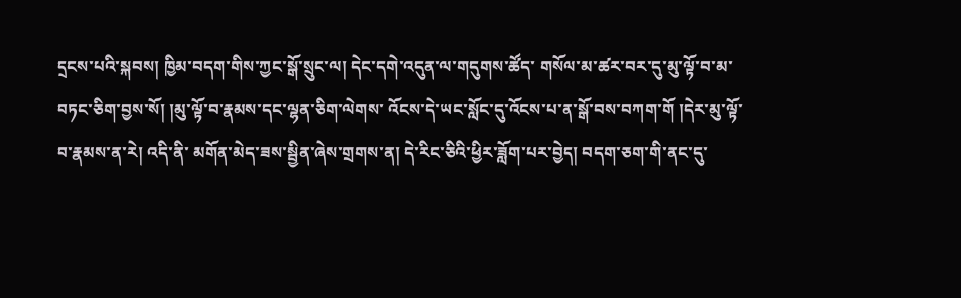དྲངས་པའི་སྐབས། ཁྱིམ་བདག་གིས་ཀྱང་སྒོ་སྲུང་ལ། དེང་དགེ་འདུན་ལ་གདུགས་ཚོད་ གསོལ་མ་ཚར་བར་དུ་མུ་ལྟོ་བ་མ་བཏང་ཅིག་བྱས་སོ། །མུ་ལྟོ་བ་རྣམས་དང་ལྷན་ཅིག་ལེགས་ འོངས་དེ་ཡང་སློང་དུ་འོངས་པ་ན་སྒོ་བས་བཀག་གོ །དེར་མུ་ལྟོ་བ་རྣམས་ན་རེ། འདི་ནི་ མགོན་མེད་ཟས་སྦྱིན་ཞེས་གྲགས་ན། དེ་རིང་ཅིའི་ཕྱིར་ཟློག་པར་བྱེད། བདག་ཅག་གི་ནང་དུ་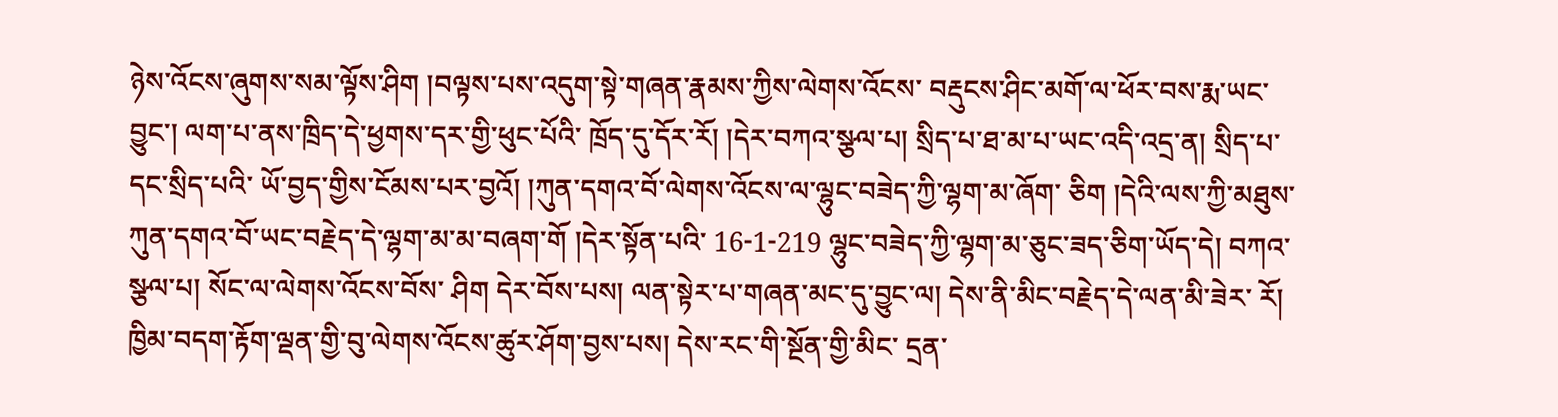ཉེས་འོངས་ཞུགས་སམ་ལྟོས་ཤིག །བལྟས་པས་འདུག་སྟེ་གཞན་རྣམས་ཀྱིས་ལེགས་འོངས་ བརྡུངས་ཤིང་མགོ་ལ་ཕོར་བས་རྨ་ཡང་བྱུང་། ལག་པ་ནས་ཁྲིད་དེ་ཕྱགས་དར་གྱི་ཕུང་པོའི་ ཁྲོད་དུ་དོར་རོ། །དེར་བཀའ་སྩལ་པ། སྲིད་པ་ཐ་མ་པ་ཡང་འདི་འདྲ་ན། སྲིད་པ་དང་སྲིད་པའི་ ཡོ་བྱད་གྱིས་ངོམས་པར་བྱའོ། །ཀུན་དགའ་བོ་ལེགས་འོངས་ལ་ལྷུང་བཟེད་ཀྱི་ལྷག་མ་ཞོག་ ཅིག །དེའི་ལས་ཀྱི་མཐུས་ཀུན་དགའ་བོ་ཡང་བརྗེད་དེ་ལྷག་མ་མ་བཞག་གོ །དེར་སྟོན་པའི་ 16-1-219 ལྷུང་བཟེད་ཀྱི་ལྷག་མ་ཅུང་ཟད་ཅིག་ཡོད་དེ། བཀའ་སྩལ་པ། སོང་ལ་ལེགས་འོངས་བོས་ ཤིག དེར་བོས་པས། ལན་སྟེར་པ་གཞན་མང་དུ་བྱུང་ལ། དེས་ནི་མིང་བརྗེད་དེ་ལན་མི་ཟེར་ རོ། ཁྱིམ་བདག་རྟོག་ལྡན་གྱི་བུ་ལེགས་འོངས་ཚུར་ཤོག་བྱས་པས། དེས་རང་གི་སྔོན་གྱི་མིང་ དྲན་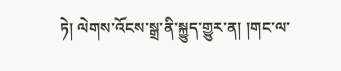ཏེ། ལེགས་འོངས་སྒྲ་ནི་སྐྱུད་གྱུར་ན། །གང་ལ་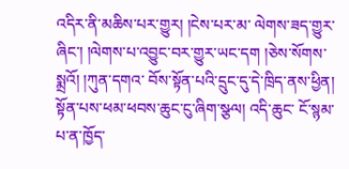འདིར་ནི་མཆིས་པར་གྱུར། །ངེས་པར་མ་ ལེགས་ཟད་གྱུར་ཞིང་། །ལེགས་པ་འབྱུང་བར་གྱུར་ཡང་དག །ཅེས་སོགས་སྨྲའོ། །ཀུན་དགའ་ བོས་སྟོན་པའི་དྲུང་དུ་དེ་ཁྲིད་ནས་ཕྱིན། སྟོན་པས་ཕམ་ཕབས་ཆུང་ངུ་ཞིག་སྩལ། འདི་ཆུང་ ངོ་སྙམ་པ་ན་ཁྱོད་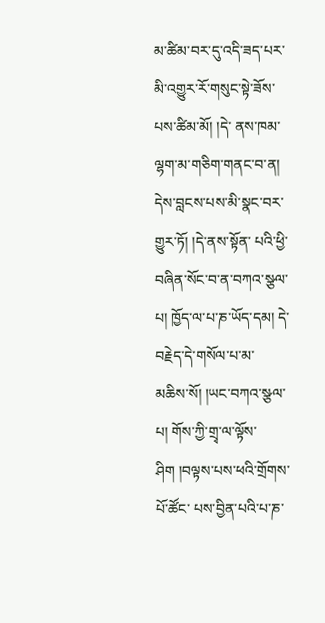མ་ཚིམ་བར་དུ་འདི་ཟད་པར་མི་འགྱུར་རོ་གསུང་སྟེ་ཟོས་པས་ཚིམ་མོ། །དེ་ ནས་ཁམ་ལྷག་མ་གཅིག་གནང་བ་ན། དེས་བླངས་པས་མི་སྣང་བར་གྱུར་ཏོ། །དེ་ནས་སྟོན་ པའི་ཕྱི་བཞིན་སོང་བ་ན་བཀའ་སྩལ་པ། ཁྱོད་ལ་པ་ཎ་ཡོད་དམ། དེ་བརྗེད་དེ་གསོལ་པ་མ་ མཆིས་སོ། །ཡང་བཀའ་སྩལ་པ། གོས་ཀྱི་གྲྭ་ལ་ལྟོས་ཤིག །བལྟས་པས་ཕའི་གྲོགས་པོ་ཚོང་ པས་བྱིན་པའི་པ་ཎ་